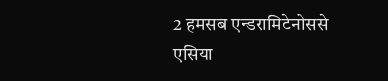2 हमसब एन्डरामिटेनोससे एसिया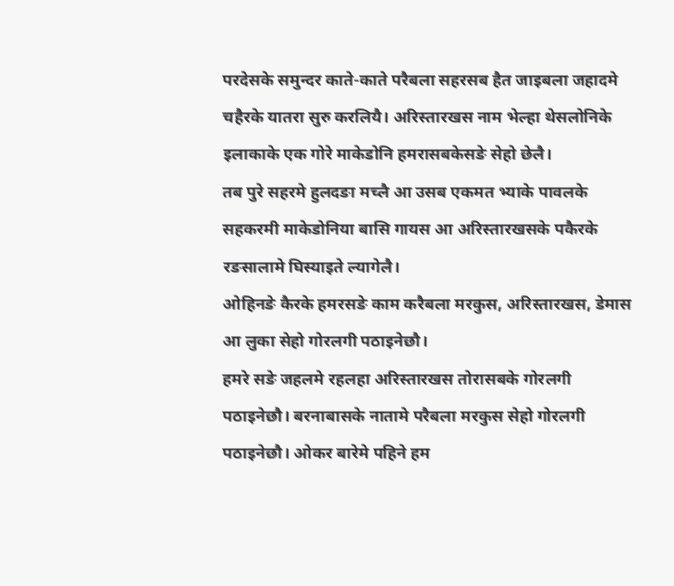परदेसके समुन्दर काते-काते परैबला सहरसब हैत जाइबला जहादमे चहैरके यातरा सुरु करलियै। अरिस्तारखस नाम भेल्हा थेसलोनिके इलाकाके एक गोरे माकेडोनि हमरासबकेसङे सेहो छेलै।
तब पुरे सहरमे हुलदङा मच्लै आ उसब एकमत भ्याके पावलके सहकरमी माकेडोनिया बासि गायस आ अरिस्तारखसके पकैरके रङसालामे घिस्याइते ल्यागेलै।
ओहिनङे कैरके हमरसङे काम करैबला मरकुस, अरिस्तारखस, डेमास आ लुका सेहो गोरलगी पठाइनेछौ।
हमरे सङे जहलमे रहलहा अरिस्तारखस तोरासबके गोरलगी पठाइनेछौ। बरनाबासके नातामे परैबला मरकुस सेहो गोरलगी पठाइनेछौ। ओकर बारेमे पहिने हम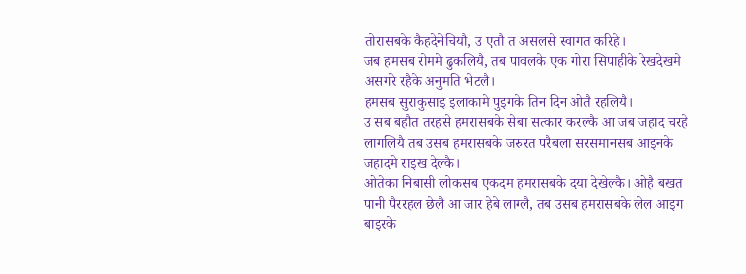तोरासबके कैहदेनेचियौ, उ एतौ त असलसे स्वागत करिहे।
जब हमसब रोममे ढुकलियै, तब पावलके एक गोरा सिपाहीके रेखदेखमे असगरे रहैके अनुमति भेटलै।
हमसब सुराकुसाइ इलाकामे पुइगके तिन दिन ओतै रहलियै।
उ सब बहौत तरहसे हमरासबके सेबा सत्कार करल्कै आ जब जहाद चरहे लागलियै तब उसब हमरासबके जरुरत परैबला सरसमानसब आइनके जहादमे राइख देल्कै।
ओतेका निबासी लोकसब एकदम हमरासबके दया देखेल्कै। ओहै बखत पानी पैररहल छेलै आ जार हेबे लाग्लै, तब उसब हमरासबके लेल आइग बाइरके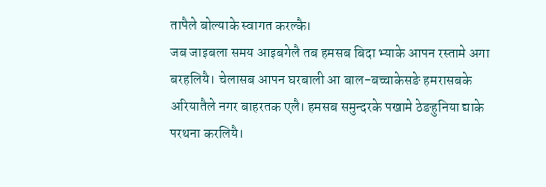तापैले बोल्याके स्वागत करल्कै।
जब जाइबला समय आइबगेलै तब हमसब बिदा भ्याके आपन रस्तामे अगा बरहलियै। चेलासब आपन घरबाली आ बाल-बच्चाकेसङे हमरासबके अरियातैले नगर बाहरतक एलै। हमसब समुन्दरके पखामे ठेङहुनिया द्याके परथना करलियै।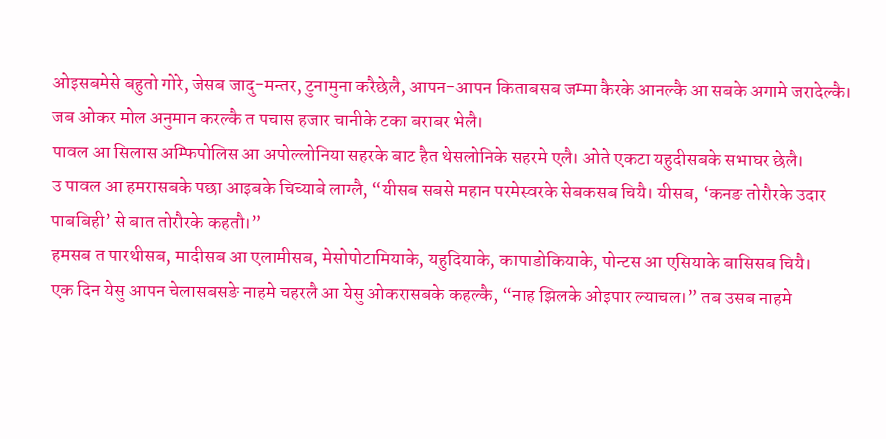ओइसबमेसे बहुतो गोरे, जेसब जादु-मन्तर, टुनामुना करैछेलै, आपन-आपन किताबसब जम्मा कैरके आनल्कै आ सबके अगामे जरादेल्कै। जब ओकर मोल अनुमान करल्कै त पचास हजार चानीके टका बराबर भेलै।
पावल आ सिलास अम्फिपोलिस आ अपोल्लोनिया सहरके बाट हैत थेसलोनिके सहरमे एलै। ओते एकटा यहुदीसबके सभाघर छेलै।
उ पावल आ हमरासबके पछा आइबके चिच्याबे लाग्लै, “यीसब सबसे महान परमेस्वरके सेबकसब चियै। यीसब, ‘कनङ तोरौरके उदार पाबबिही’ से बात तोरौरके कहतौ।”
हमसब त पारथीसब, मादीसब आ एलामीसब, मेसोपोटामियाके, यहुदियाके, कापाडोकियाके, पोन्टस आ एसियाके बासिसब चियै।
एक दिन येसु आपन चेलासबसङे नाहमे चहरलै आ येसु ओकरासबके कहल्कै, “नाह झिलके ओइपार ल्याचल।” तब उसब नाहमे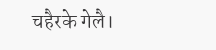चहैरके गेलै।